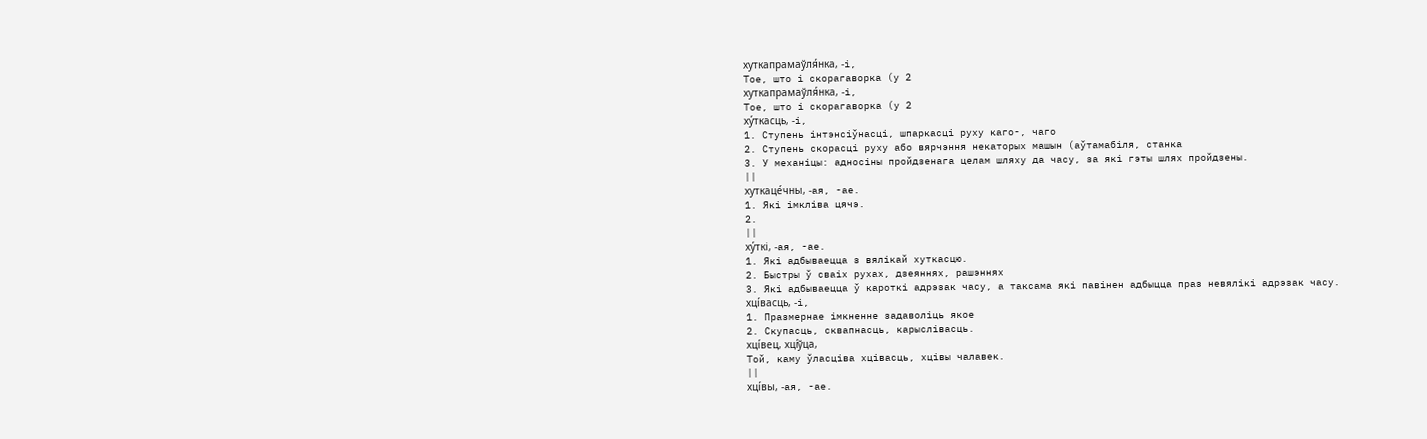хуткапрамаўля́нка, -і,
Тое, што і скорагаворка (у 2
хуткапрамаўля́нка, -і,
Тое, што і скорагаворка (у 2
ху́ткасць, -і,
1. Ступень інтэнсіўнасці, шпаркасці руху каго-, чаго
2. Ступень скорасці руху або вярчэння некаторых машын (аўтамабіля, станка
3. У механіцы: адносіны пройдзенага целам шляху да часу, за які гэты шлях пройдзены.
||
хуткаце́чны, -ая, -ае.
1. Які імкліва цячэ.
2.
||
ху́ткі, -ая, -ае.
1. Які адбываецца з вялікай хуткасцю.
2. Быстры ў сваіх рухах, дзеяннях, рашэннях
3. Які адбываецца ў кароткі адрэзак часу, а таксама які павінен адбыцца праз невялікі адрэзак часу.
хці́васць, -і,
1. Празмернае імкненне задаволіць якое
2. Скупасць, сквапнасць, карыслівасць.
хці́вец, хці́ўца,
Той, каму ўласціва хцівасць, хцівы чалавек.
||
хці́вы, -ая, -ае.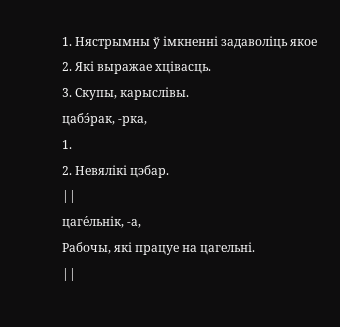1. Нястрымны ў імкненні задаволіць якое
2. Які выражае хцівасць.
3. Скупы, карыслівы.
цабэ́рак, -рка,
1.
2. Невялікі цэбар.
||
цаге́льнік, -а,
Рабочы, які працуе на цагельні.
||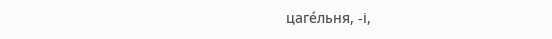цаге́льня, -і,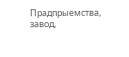Прадпрыемства, завод,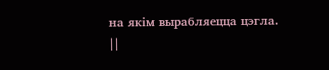на якім вырабляецца цэгла.
||